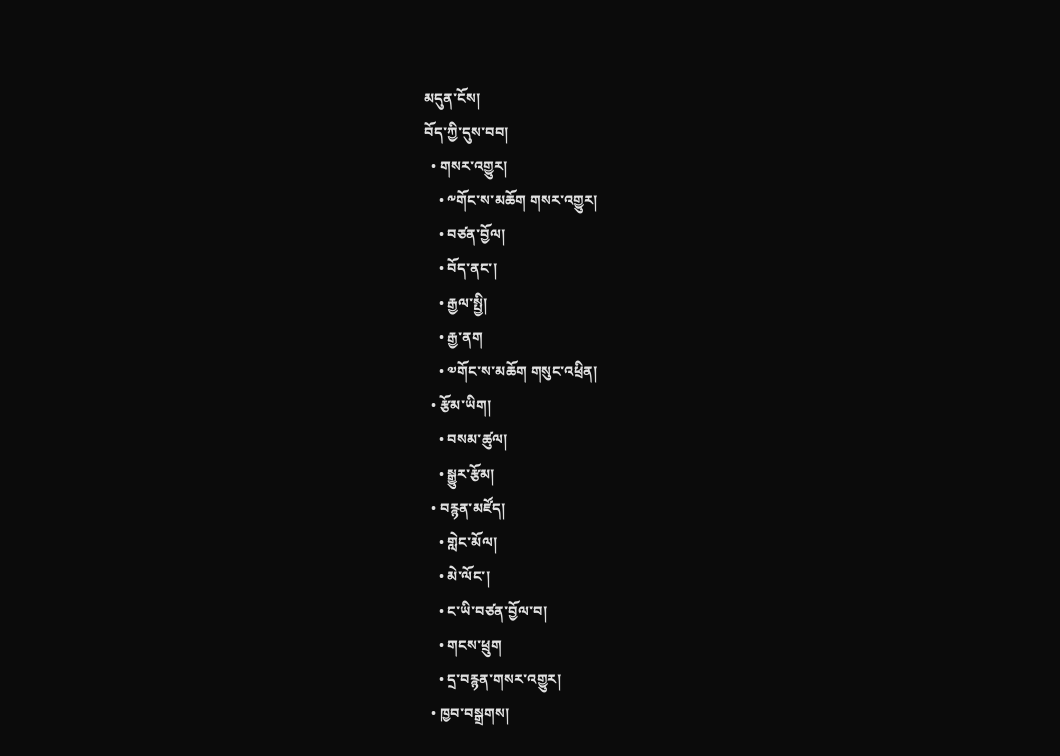མདུན་ངོས།
བོད་ཀྱི་དུས་བབ།
  • གསར་འགྱུར།
    • ༸གོང་ས་མཆོག གསར་འགྱུར།
    • བཙན་བྱོལ།
    • བོད་ནང་།
    • རྒྱལ་སྤྱི།
    • རྒྱ་ནག
    • ༧གོང་ས་མཆོག གསུང་འཕྲིན།
  • རྩོམ་ཡིག།
    • བསམ་ཚུལ།
    • སྒྱུར་རྩོམ།
  • བརྙན་མཛོད།
    • གླེང་མོལ།
    • མེ་ལོང་།
    • ང་ཡི་བཙན་བྱོལ་བ།
    • གངས་ཕྲུག
    • དྲ་བརྙན་གསར་འགྱུར།
  • ཁྱབ་བསྒྲགས།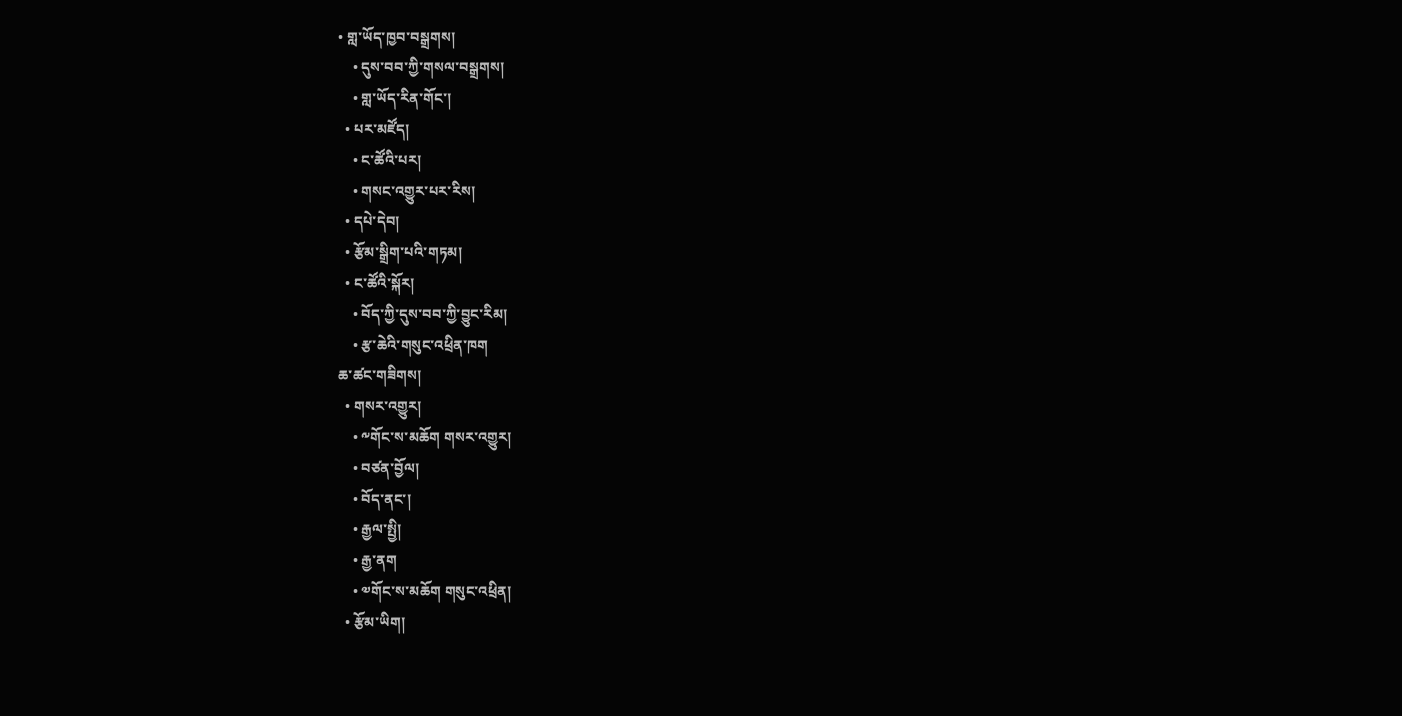• གླ་ཡོད་ཁྱབ་བསྒྲགས།
    • དུས་བབ་ཀྱི་གསལ་བསྒྲགས།
    • གླ་ཡོད་རིན་གོང་།
  • པར་མཛོད།
    • ང་ཚོའི་པར།
    • གསང་འགྱུར་པར་རིས།
  • དཔེ་དེབ།
  • རྩོམ་སྒྲིག་པའི་གཏམ།
  • ང་ཚོའི་སྐོར།
    • བོད་ཀྱི་དུས་བབ་ཀྱི་བྱུང་རིམ།
    • རྩ་ཆེའི་གསུང་འཕྲིན་ཁག
ཆ་ཚང་གཟིགས།
  • གསར་འགྱུར།
    • ༸གོང་ས་མཆོག གསར་འགྱུར།
    • བཙན་བྱོལ།
    • བོད་ནང་།
    • རྒྱལ་སྤྱི།
    • རྒྱ་ནག
    • ༧གོང་ས་མཆོག གསུང་འཕྲིན།
  • རྩོམ་ཡིག།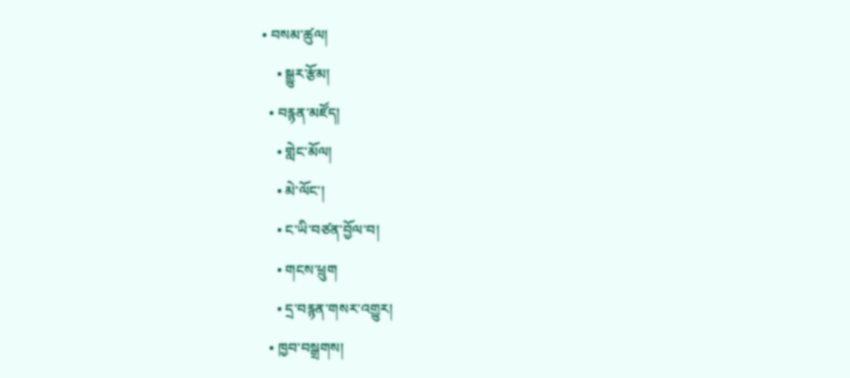• བསམ་ཚུལ།
    • སྒྱུར་རྩོམ།
  • བརྙན་མཛོད།
    • གླེང་མོལ།
    • མེ་ལོང་།
    • ང་ཡི་བཙན་བྱོལ་བ།
    • གངས་ཕྲུག
    • དྲ་བརྙན་གསར་འགྱུར།
  • ཁྱབ་བསྒྲགས།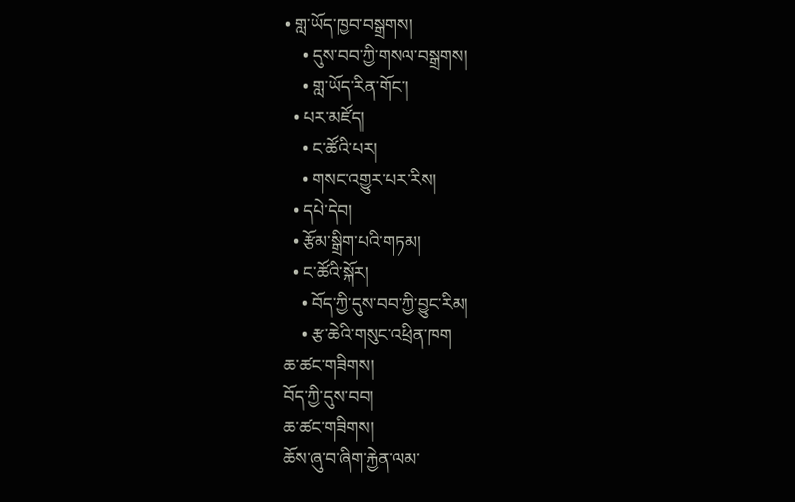• གླ་ཡོད་ཁྱབ་བསྒྲགས།
    • དུས་བབ་ཀྱི་གསལ་བསྒྲགས།
    • གླ་ཡོད་རིན་གོང་།
  • པར་མཛོད།
    • ང་ཚོའི་པར།
    • གསང་འགྱུར་པར་རིས།
  • དཔེ་དེབ།
  • རྩོམ་སྒྲིག་པའི་གཏམ།
  • ང་ཚོའི་སྐོར།
    • བོད་ཀྱི་དུས་བབ་ཀྱི་བྱུང་རིམ།
    • རྩ་ཆེའི་གསུང་འཕྲིན་ཁག
ཆ་ཚང་གཟིགས།
བོད་ཀྱི་དུས་བབ།
ཆ་ཚང་གཟིགས།
ཆོས་ཞུ་བ་ཞིག་རྐྱེན་ལམ་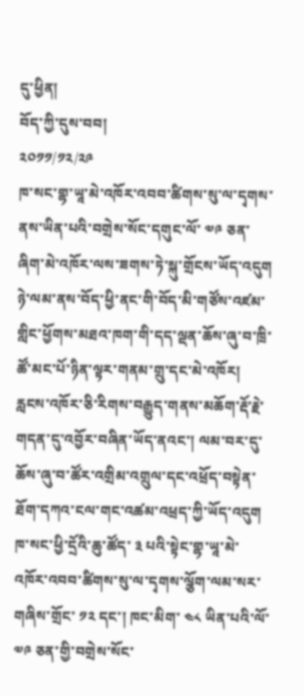དུ་ཕྱིན།
བོད་ཀྱི་དུས་བབ།
༢༠༡༡/༡༢/༢༩
ཁ་སང་གྷ་ཡཱ་མེ་འཁོར་འབབ་ཚིགས་སུ་ལ་དྭགས་ནས་ཡིན་པའི་བགྲེས་སོང་དགུང་ལོ་ ༧༩ ཅན་ཞིག་མེ་འཁོར་ལས་ཟགས་ཏེ་སྐུ་གྲོངས་ཡོད་འདུག
ཉེ་ལམ་ནས་བོད་ཕྱི་ནང་གི་བོད་མི་གཙོས་འཛམ་གླིང་ཕྱོགས་མཐའ་ཁག་གི་དད་ལྡན་ཆོས་ཞུ་བ་ཁྲི་ཚོ་མང་པོ་ཉིན་ལྟར་གནམ་གྲུ་དང་མེ་འཁོར། རླངས་འཁོར་ཅི་རིགས་བརྒྱུད་གནས་མཆོག་རྡོ་རྗེ་གདན་དུ་འབྱོར་བཞིན་ཡོད་ནའང་། ལམ་བར་དུ་ཆོས་ཞུ་བ་ཚོར་འགྲིམ་འགྲུལ་དང་འཕྲོད་བསྟེན་ཐོག་དཀའ་ངལ་གང་འཚམ་འཕྲད་ཀྱི་ཡོད་འདུག ཁ་སང་ཕྱི་དྲོའི་ཆུ་ཚོད་ ༣ པའི་སྟེང་གྷ་ཡཱ་མེ་འཁོར་འབབ་ཚིགས་སུ་ལ་དྭགས་ལྕོག་ལམ་སར་གཞིས་གྲོང་ ༡༢ དང་། ཁང་མིག་ ༤༨ ཡིན་པའི་ལོ་ ༧༩ ཅན་གྱི་བགྲེས་སོང་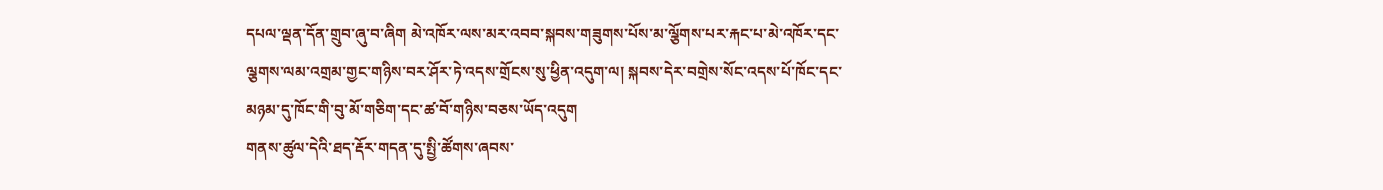དཔལ་ལྡན་དོན་གྲུབ་ཞུ་བ་ཞིག མེ་འཁོར་ལས་མར་འབབ་སྐབས་གཟུགས་པོས་མ་ལྕོགས་པར་རྐང་པ་མེ་འཁོར་དང་ལྕགས་ལམ་འགྲམ་གྱང་གཉིས་བར་ཤོར་ཏེ་འདས་གྲོངས་སུ་ཕྱིན་འདུག་ལ། སྐབས་དེར་བགྲེས་སོང་འདས་པོ་ཁོང་དང་མཉམ་དུ་ཁོང་གི་བུ་མོ་གཅིག་དང་ཚ་བོ་གཉིས་བཅས་ཡོད་འདུག
གནས་ཚུལ་དེའི་ཐད་རྡོར་གདན་དུ་སྤྱི་ཚོགས་ཞབས་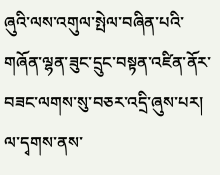ཞུའི་ལས་འགུལ་སྤེལ་བཞིན་པའི་གཞོན་ལྷན་ཟུང་དྲུང་བསྟན་འཛིན་ནོར་བཟང་ལགས་སུ་བཅར་འདྲི་ཞུས་པར། ལ་དྭགས་ནས་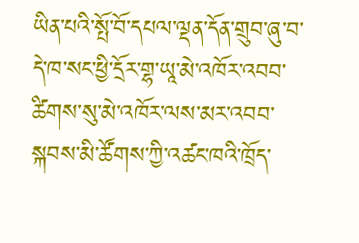ཡིན་པའི་སྤོ་བོ་དཔལ་ལྡན་དོན་གྲུབ་ཞུ་བ་དེ་ཁ་སང་ཕྱི་དྲོར་གྷ་ཡཱ་མེ་འཁོར་འབབ་ཚིགས་སུ་མེ་འཁོར་ལས་མར་འབབ་སྐབས་མི་ཚོགས་ཀྱི་འཚང་ཁའི་ཁྲོད་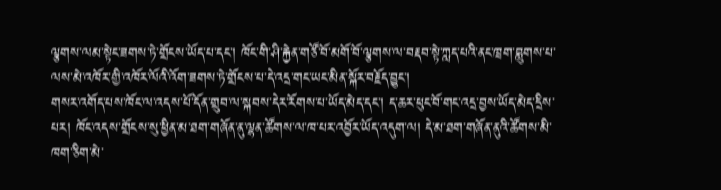ལྕགས་ལམ་སྟེང་ཟགས་ཏེ་གྲོངས་ཡོད་པ་དང་། ཁོང་གི་ཤི་རྐྱེན་གཙོ་བོ་མགོ་བོ་ལྕགས་ལ་བརྡབ་སྟེ་ཀླད་པའི་ནང་ཁྲག་བླུགས་པ་ལས་མེ་འཁོར་གྱི་འཁོར་ལོའི་འོག་ཟགས་ཏེ་གྲོངས་པ་དེ་འདྲ་གང་ཡང་མིན་སྐོར་བརྗོད་བྱུང་།
གསར་འགོད་པས་ཁོང་ལ་འདས་པོ་དོན་གྲུབ་ལ་སྐབས་དེར་རོགས་པ་ཡོད་མེད་དང་། ད་ཆར་ཕུང་བོ་གང་འདྲ་བྱས་ཡོད་མེད་དྲིས་པར། ཁོང་འདས་གྲོངས་སུ་ཕྱིན་མ་ཐག་གཞོན་ནུ་ལྷན་ཚོགས་ལ་ཁ་པར་འབྱོར་ཡོད་འདུག་ལ། དེ་མ་ཐག་གཞོན་ནུའི་ཚོགས་མི་ཁག་ཅིག་མེ་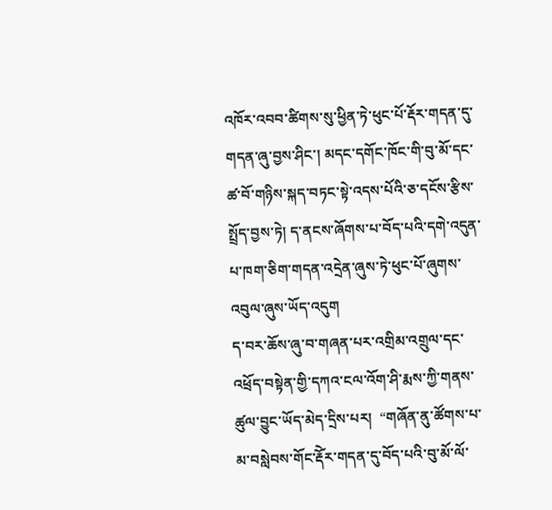འཁོར་འབབ་ཚིགས་སུ་ཕྱིན་ཏེ་ཕུང་པོ་རྡོར་གདན་དུ་གདན་ཞུ་བྱས་ཤིང་། མདང་དགོང་ཁོང་གི་བུ་མོ་དང་ཚ་བོ་གཉིས་སྐད་བཏང་སྟེ་འདས་པོའི་ཅ་དངོས་རྩིས་སྤྲོད་བྱས་ཏེ། ད་ནངས་ཞོགས་པ་བོད་པའི་དགེ་འདུན་པ་ཁག་ཅིག་གདན་འདྲེན་ཞུས་ཏེ་ཕུང་པོ་ཞུགས་འབུལ་ཞུས་ཡོད་འདུག
ད་བར་ཆོས་ཞུ་བ་གཞན་པར་འགྲིམ་འགྲུལ་དང་འཕྲོད་བསྟེན་གྱི་དཀའ་ངལ་འོག་ཤི་རྨས་ཀྱི་གནས་ཚུལ་བྱུང་ཡོད་མེད་དྲིས་པར།  “གཞོན་ནུ་ཚོགས་པ་མ་བསླེབས་གོང་རྡོེར་གདན་དུ་བོད་པའི་བུ་མོ་ལོ་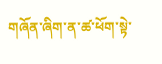གཞོན་ཞིག་ན་ཚ་ཕོག་སྟེ་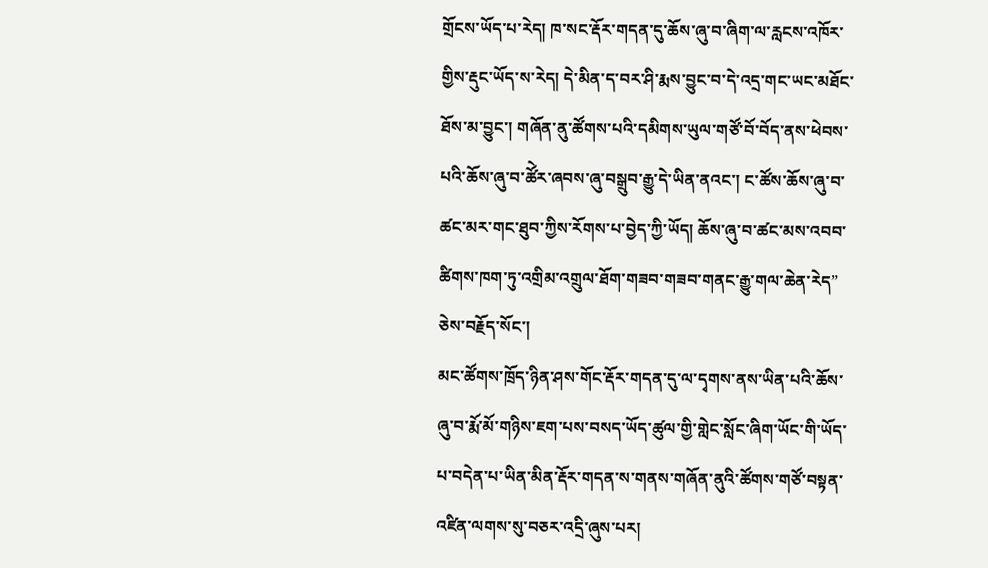གྲོངས་ཡོད་པ་རེད། ཁ་སང་རྡོར་གདན་དུ་ཆོས་ཞུ་བ་ཞིག་ལ་རླངས་འཁོར་གྱིས་རྡུང་ཡོད་ས་རེད། དེ་མིན་ད་བར་ཤི་རྨས་བྱུང་བ་དེ་འདྲ་གང་ཡང་མཐོང་ཐོས་མ་བྱུང་། གཞོན་ནུ་ཚོགས་པའི་དམིགས་ཡུལ་གཙོ་བོ་བོད་ནས་ཕེབས་པའི་ཆོས་ཞུ་བ་ཚོེར་ཞབས་ཞུ་བསྒྲུབ་རྒྱུ་དེ་ཡིན་ནའང་། ང་ཚོས་ཆོས་ཞུ་བ་ཚང་མར་གང་ཐུབ་ཀྱིས་རོགས་པ་བྱེད་ཀྱི་ཡོད། ཆོས་ཞུ་བ་ཚང་མས་འབབ་ཚིགས་ཁག་ཏུ་འགྲིམ་འགྲུལ་ཐོག་གཟབ་གཟབ་གནང་རྒྱུ་གལ་ཆེན་རེད” ཅེས་བརྗོད་སོང་།
མང་ཚོགས་ཁྲོད་ཉིན་ཤས་གོང་རྡོར་གདན་དུ་ལ་དྭགས་ནས་ཡིན་པའི་ཆོས་ཞུ་བ་རྨོ་མོ་གཉིས་ཇག་པས་བསད་ཡོད་ཚུལ་གྱི་གླེང་སློང་ཞིག་ཡོང་གི་ཡོད་པ་བདེན་པ་ཡིན་མིན་རྡོར་གདན་ས་གནས་གཞོན་ནུའི་ཚོགས་གཙོ་བསྟན་འཛིན་ལགས་སུ་བཅར་འདྲི་ཞུས་པར།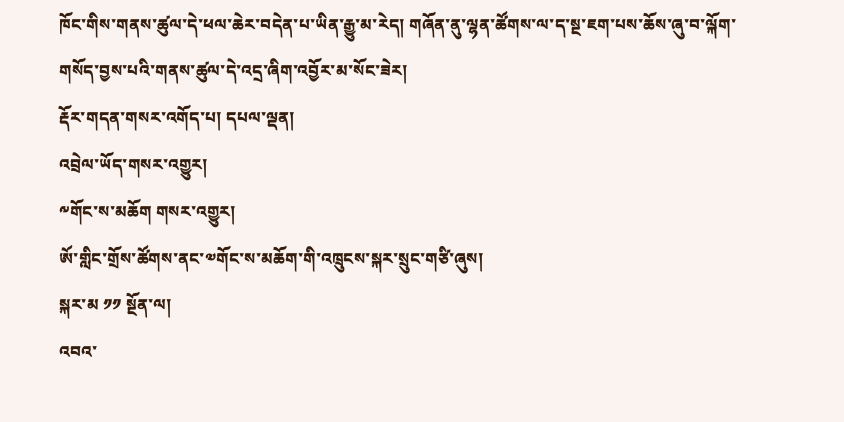ཁོང་གིས་གནས་ཚུལ་དེ་ཕལ་ཆེར་བདེན་པ་ཡིན་རྒྱུ་མ་རེད། གཞོན་ནུ་ལྷན་ཚོགས་ལ་ད་སྔ་ཇག་པས་ཆོས་ཞུ་བ་ལྐོག་གསོད་བྱས་པའི་གནས་ཚུལ་དེ་འདྲ་ཞིག་འབྱོར་མ་སོང་ཟེར།
རྡོར་གདན་གསར་འགོད་པ། དཔལ་ལྡན།
འབྲེལ་ཡོད་གསར་འགྱུར།
༸གོང་ས་མཆོག གསར་འགྱུར།
ཨོ་གླིང་གྲོས་ཚོགས་ནང་༧གོང་ས་མཆོག་གི་འཁྲུངས་སྐར་སྲུང་གཙི་ཞུས།
སྐར་མ ༡༡ སྔོན་ལ།
འབའ་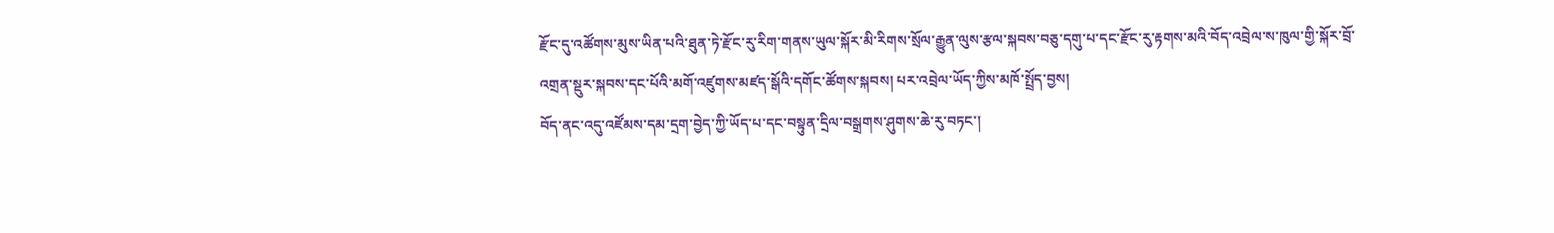རྫོང་དུ་འཚོགས་མུས་ཡིན་པའི་ཐུན་ཏེ་རྫོང་རུ་རིག་གནས་ཡུལ་སྐོར་མི་རིགས་སྲོལ་རྒྱུན་ལུས་རྩལ་སྐབས་བཅུ་དགུ་པ་དང་རྫོང་རུ་རྟགས་མའི་བོད་འབྲེལ་ས་ཁུལ་གྱི་སྐོར་བྲོ་འགྲན་སྡུར་སྐབས་དང་པོའི་མགོ་འཛུགས་མཛད་སྒོའི་དགོང་ཚོགས་སྐབས། པར་འབྲེལ་ཡོད་ཀྱིས་མཁོ་སྤྲོད་བྱས།
བོད་ནང་འདུ་འཛོམས་དམ་དྲག་བྱེད་ཀྱི་ཡོད་པ་དང་བསྟུན་དྲིལ་བསྒྲགས་ཤུགས་ཆེ་རུ་བཏང་།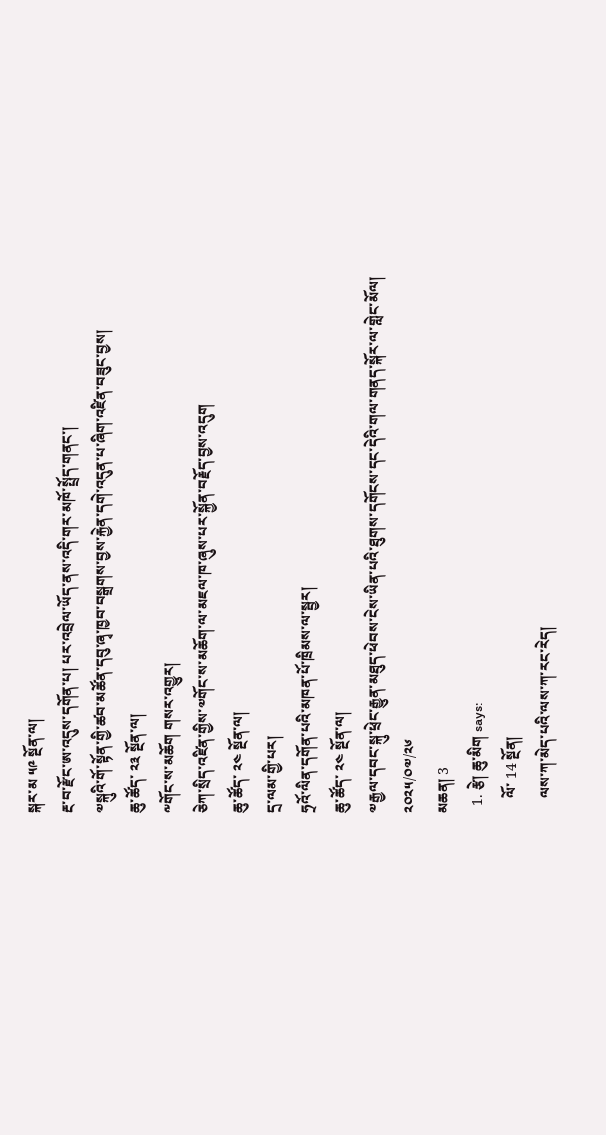སྐར་མ ༥༩ སྔོན་ལ།
རྔ་བ་རྫོང་ཨ་འདུས་དགོན་པ། པར་འབྲེལ་ཡོད་ནས་འདི་གར་མཁོ་སྤྲོད་གནང་།
༧སྐུའི་གོ་སྟོན་གྱི་ཚབ་མཚོན་དབུ་ཞྭ་ཁྱབ་བསྒྲགས་བྱས་རྐྱེན་དགེ་འདུན་པ་ཞིག་འཛིན་བཟུང་བྱས།
ཆུ་ཚོད་ ༢༣ སྔོན་ལ།
༸གོང་ས་མཆོག གསར་འགྱུར།
ཅེཀ་སྲིད་འཛིན་གྱིས་༧གོང་ས་མཆོག་ལ་མཇལ་ཁ་ཞུས་པར་སྐྱོན་བརྗོད་བྱས་འདུག
ཆུ་ཚོད་ ༢༤ སྔོན་ལ།
དྲ་ལམ་གྱི་པར།
ཧྲའོ་ལིན་དགོན་པའི་མཁན་པོ་ཁྲིམས་ལ་སྦྱར།
ཆུ་ཚོད་ ༢༤ སྔོན་ལ།
༧རྒྱལ་དབང་སྐུ་ཕྲེང་རྒྱུན་མཐུད་ཕེབས་ངེས་ཡིན་པའི་ཐུགས་དགོངས་དང་དེའི་གལ་གནད་སྐོར་ལ་གླེང་མོལ།
༢༠༢༥/༠༧/༢༦
མཆན། 3
  1. རྩེ། ཆུ་མིག says:
    ལོ་ 14 སྔོན།
    ལས་ཀ་མེད་པའི་ལས་ཀ་རང་རེད།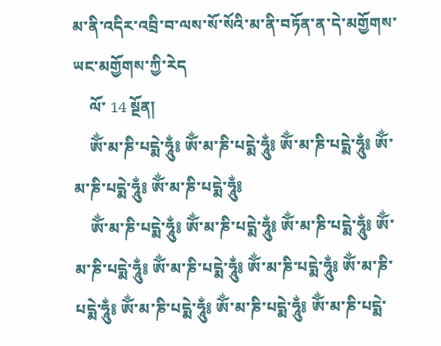མ་ནི་འདིར་འབྲི་བ་ལས་སོ་སོའི་མ་ནི་བཏོན་ན་དེ་མགྱོགས་ཡང་མགྱོགས་ཀྱི་རེད
    ལོ་ 14 སྔོན།
    ཨོྂ་མ་ཎི་པདྨེ་ཧཱུྂ༔ ཨོྂ་མ་ཎི་པདྨེ་ཧཱུྂ༔ ཨོྂ་མ་ཎི་པདྨེ་ཧཱུྂ༔ ཨོྂ་མ་ཎི་པདྨེ་ཧཱུྂ༔ ཨོྂ་མ་ཎི་པདྨེ་ཧཱུྂ༔
    ཨོྂ་མ་ཎི་པདྨེ་ཧཱུྂ༔ ཨོྂ་མ་ཎི་པདྨེ་ཧཱུྂ༔ ཨོྂ་མ་ཎི་པདྨེ་ཧཱུྂ༔ ཨོྂ་མ་ཎི་པདྨེ་ཧཱུྂ༔ ཨོྂ་མ་ཎི་པདྨེ་ཧཱུྂ༔ ཨོྂ་མ་ཎི་པདྨེ་ཧཱུྂ༔ ཨོྂ་མ་ཎི་པདྨེ་ཧཱུྂ༔ ཨོྂ་མ་ཎི་པདྨེ་ཧཱུྂ༔ ཨོྂ་མ་ཎི་པདྨེ་ཧཱུྂ༔ ཨོྂ་མ་ཎི་པདྨེ་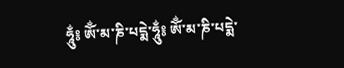ཧཱུྂ༔ ཨོྂ་མ་ཎི་པདྨེ་ཧཱུྂ༔ ཨོྂ་མ་ཎི་པདྨེ་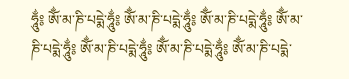ཧཱུྂ༔ ཨོྂ་མ་ཎི་པདྨེ་ཧཱུྂ༔ ཨོྂ་མ་ཎི་པདྨེ་ཧཱུྂ༔ ཨོྂ་མ་ཎི་པདྨེ་ཧཱུྂ༔ ཨོྂ་མ་ཎི་པདྨེ་ཧཱུྂ༔ ཨོྂ་མ་ཎི་པདྨེ་ཧཱུྂ༔ ཨོྂ་མ་ཎི་པདྨེ་ཧཱུྂ༔ ཨོྂ་མ་ཎི་པདྨེ་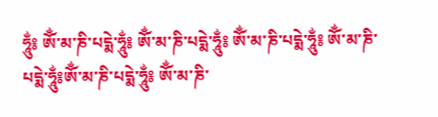ཧཱུྂ༔ ཨོྂ་མ་ཎི་པདྨེ་ཧཱུྂ༔ ཨོྂ་མ་ཎི་པདྨེ་ཧཱུྂ༔ ཨོྂ་མ་ཎི་པདྨེ་ཧཱུྂ༔ ཨོྂ་མ་ཎི་པདྨེ་ཧཱུྂ༔ཨོྂ་མ་ཎི་པདྨེ་ཧཱུྂ༔ ཨོྂ་མ་ཎི་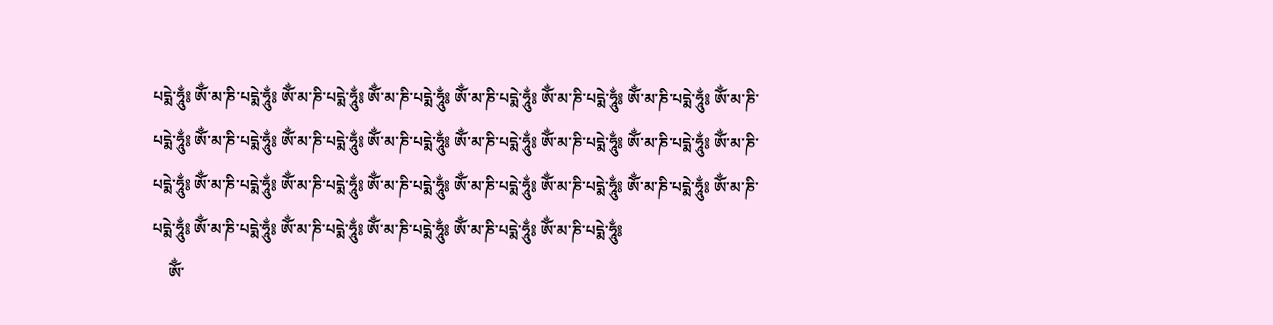པདྨེ་ཧཱུྂ༔ ཨོྂ་མ་ཎི་པདྨེ་ཧཱུྂ༔ ཨོྂ་མ་ཎི་པདྨེ་ཧཱུྂ༔ ཨོྂ་མ་ཎི་པདྨེ་ཧཱུྂ༔ ཨོྂ་མ་ཎི་པདྨེ་ཧཱུྂ༔ ཨོྂ་མ་ཎི་པདྨེ་ཧཱུྂ༔ ཨོྂ་མ་ཎི་པདྨེ་ཧཱུྂ༔ ཨོྂ་མ་ཎི་པདྨེ་ཧཱུྂ༔ ཨོྂ་མ་ཎི་པདྨེ་ཧཱུྂ༔ ཨོྂ་མ་ཎི་པདྨེ་ཧཱུྂ༔ ཨོྂ་མ་ཎི་པདྨེ་ཧཱུྂ༔ ཨོྂ་མ་ཎི་པདྨེ་ཧཱུྂ༔ ཨོྂ་མ་ཎི་པདྨེ་ཧཱུྂ༔ ཨོྂ་མ་ཎི་པདྨེ་ཧཱུྂ༔ ཨོྂ་མ་ཎི་པདྨེ་ཧཱུྂ༔ ཨོྂ་མ་ཎི་པདྨེ་ཧཱུྂ༔ ཨོྂ་མ་ཎི་པདྨེ་ཧཱུྂ༔ ཨོྂ་མ་ཎི་པདྨེ་ཧཱུྂ༔ ཨོྂ་མ་ཎི་པདྨེ་ཧཱུྂ༔ ཨོྂ་མ་ཎི་པདྨེ་ཧཱུྂ༔ ཨོྂ་མ་ཎི་པདྨེ་ཧཱུྂ༔ ཨོྂ་མ་ཎི་པདྨེ་ཧཱུྂ༔ ཨོྂ་མ་ཎི་པདྨེ་ཧཱུྂ༔ ཨོྂ་མ་ཎི་པདྨེ་ཧཱུྂ༔ ཨོྂ་མ་ཎི་པདྨེ་ཧཱུྂ༔ ཨོྂ་མ་ཎི་པདྨེ་ཧཱུྂ༔ ཨོྂ་མ་ཎི་པདྨེ་ཧཱུྂ༔
    ཨོྂ་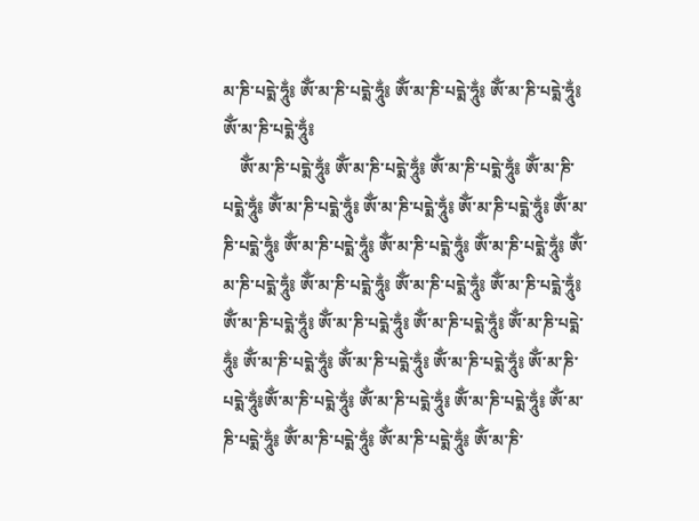མ་ཎི་པདྨེ་ཧཱུྂ༔ ཨོྂ་མ་ཎི་པདྨེ་ཧཱུྂ༔ ཨོྂ་མ་ཎི་པདྨེ་ཧཱུྂ༔ ཨོྂ་མ་ཎི་པདྨེ་ཧཱུྂ༔ ཨོྂ་མ་ཎི་པདྨེ་ཧཱུྂ༔
    ཨོྂ་མ་ཎི་པདྨེ་ཧཱུྂ༔ ཨོྂ་མ་ཎི་པདྨེ་ཧཱུྂ༔ ཨོྂ་མ་ཎི་པདྨེ་ཧཱུྂ༔ ཨོྂ་མ་ཎི་པདྨེ་ཧཱུྂ༔ ཨོྂ་མ་ཎི་པདྨེ་ཧཱུྂ༔ ཨོྂ་མ་ཎི་པདྨེ་ཧཱུྂ༔ ཨོྂ་མ་ཎི་པདྨེ་ཧཱུྂ༔ ཨོྂ་མ་ཎི་པདྨེ་ཧཱུྂ༔ ཨོྂ་མ་ཎི་པདྨེ་ཧཱུྂ༔ ཨོྂ་མ་ཎི་པདྨེ་ཧཱུྂ༔ ཨོྂ་མ་ཎི་པདྨེ་ཧཱུྂ༔ ཨོྂ་མ་ཎི་པདྨེ་ཧཱུྂ༔ ཨོྂ་མ་ཎི་པདྨེ་ཧཱུྂ༔ ཨོྂ་མ་ཎི་པདྨེ་ཧཱུྂ༔ ཨོྂ་མ་ཎི་པདྨེ་ཧཱུྂ༔ ཨོྂ་མ་ཎི་པདྨེ་ཧཱུྂ༔ ཨོྂ་མ་ཎི་པདྨེ་ཧཱུྂ༔ ཨོྂ་མ་ཎི་པདྨེ་ཧཱུྂ༔ ཨོྂ་མ་ཎི་པདྨེ་ཧཱུྂ༔ ཨོྂ་མ་ཎི་པདྨེ་ཧཱུྂ༔ ཨོྂ་མ་ཎི་པདྨེ་ཧཱུྂ༔ ཨོྂ་མ་ཎི་པདྨེ་ཧཱུྂ༔ ཨོྂ་མ་ཎི་པདྨེ་ཧཱུྂ༔ཨོྂ་མ་ཎི་པདྨེ་ཧཱུྂ༔ ཨོྂ་མ་ཎི་པདྨེ་ཧཱུྂ༔ ཨོྂ་མ་ཎི་པདྨེ་ཧཱུྂ༔ ཨོྂ་མ་ཎི་པདྨེ་ཧཱུྂ༔ ཨོྂ་མ་ཎི་པདྨེ་ཧཱུྂ༔ ཨོྂ་མ་ཎི་པདྨེ་ཧཱུྂ༔ ཨོྂ་མ་ཎི་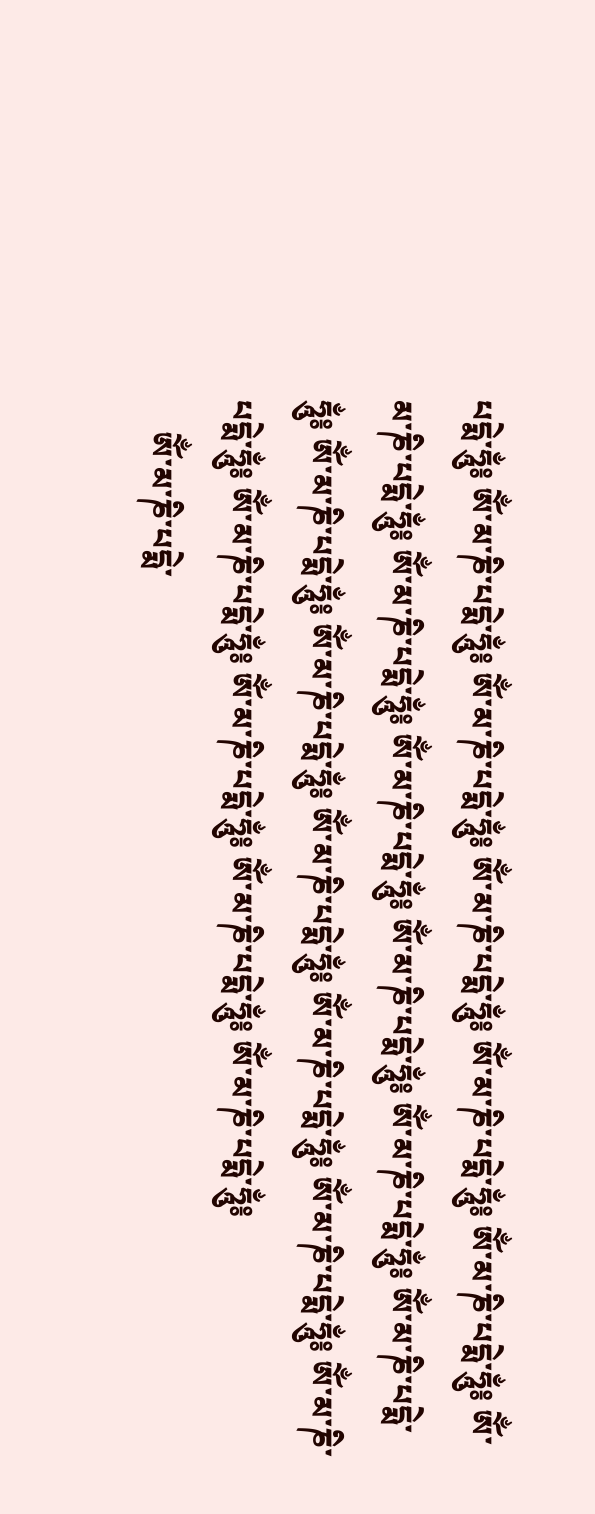པདྨེ་ཧཱུྂ༔ ཨོྂ་མ་ཎི་པདྨེ་ཧཱུྂ༔ ཨོྂ་མ་ཎི་པདྨེ་ཧཱུྂ༔ ཨོྂ་མ་ཎི་པདྨེ་ཧཱུྂ༔ ཨོྂ་མ་ཎི་པདྨེ་ཧཱུྂ༔ ཨོྂ་མ་ཎི་པདྨེ་ཧཱུྂ༔ ཨོྂ་མ་ཎི་པདྨེ་ཧཱུྂ༔ ཨོྂ་མ་ཎི་པདྨེ་ཧཱུྂ༔ ཨོྂ་མ་ཎི་པདྨེ་ཧཱུྂ༔ ཨོྂ་མ་ཎི་པདྨེ་ཧཱུྂ༔ ཨོྂ་མ་ཎི་པདྨེ་ཧཱུྂ༔ ཨོྂ་མ་ཎི་པདྨེ་ཧཱུྂ༔ ཨོྂ་མ་ཎི་པདྨེ་ཧཱུྂ༔ ཨོྂ་མ་ཎི་པདྨེ་ཧཱུྂ༔ ཨོྂ་མ་ཎི་པདྨེ་ཧཱུྂ༔ ཨོྂ་མ་ཎི་པདྨེ་ཧཱུྂ༔ ཨོྂ་མ་ཎི་པདྨེ་ཧཱུྂ༔ ཨོྂ་མ་ཎི་པདྨེ་ཧཱུྂ༔ ཨོྂ་མ་ཎི་པདྨེ་ཧཱུྂ༔ ཨོྂ་མ་ཎི་པདྨེ་ཧཱུྂ༔ ཨོྂ་མ་ཎི་པདྨེ་ཧཱུྂ༔ ཨོྂ་མ་ཎི་པདྨེ་ཧཱུྂ༔
    ཨོྂ་མ་ཎི་པདྨེ་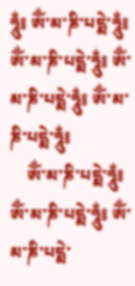ཧཱུྂ༔ ཨོྂ་མ་ཎི་པདྨེ་ཧཱུྂ༔ ཨོྂ་མ་ཎི་པདྨེ་ཧཱུྂ༔ ཨོྂ་མ་ཎི་པདྨེ་ཧཱུྂ༔ ཨོྂ་མ་ཎི་པདྨེ་ཧཱུྂ༔
    ཨོྂ་མ་ཎི་པདྨེ་ཧཱུྂ༔ ཨོྂ་མ་ཎི་པདྨེ་ཧཱུྂ༔ ཨོྂ་མ་ཎི་པདྨེ་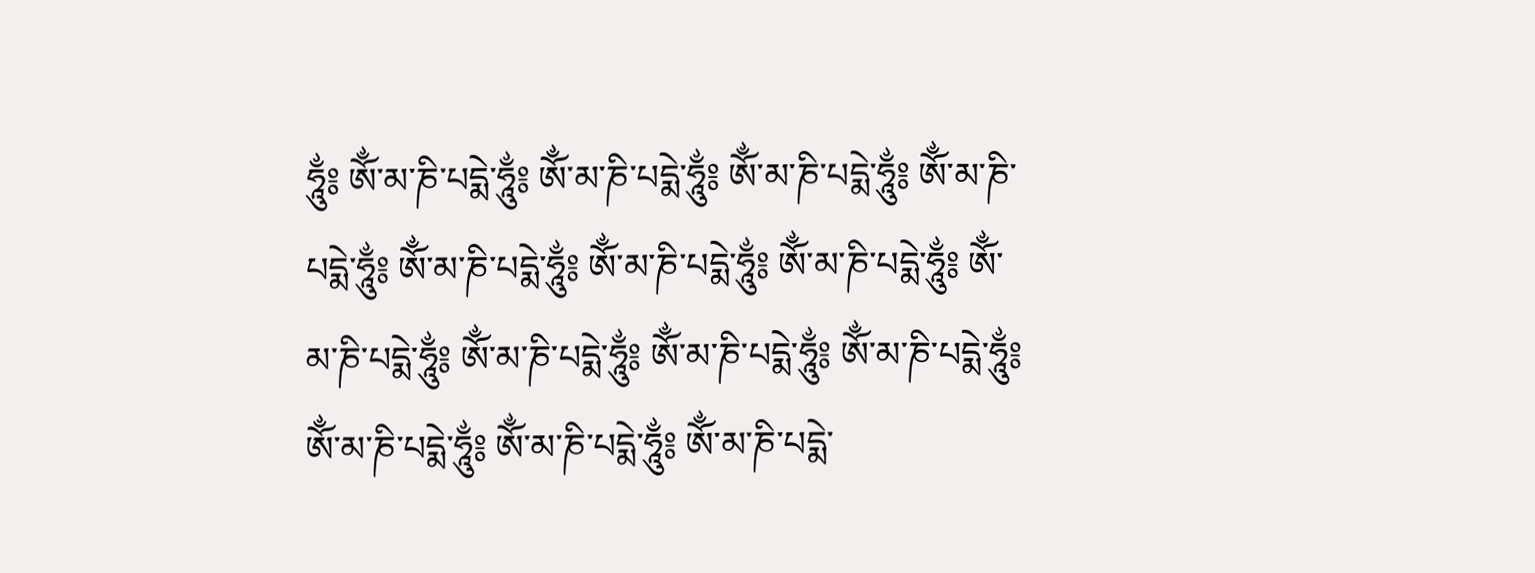ཧཱུྂ༔ ཨོྂ་མ་ཎི་པདྨེ་ཧཱུྂ༔ ཨོྂ་མ་ཎི་པདྨེ་ཧཱུྂ༔ ཨོྂ་མ་ཎི་པདྨེ་ཧཱུྂ༔ ཨོྂ་མ་ཎི་པདྨེ་ཧཱུྂ༔ ཨོྂ་མ་ཎི་པདྨེ་ཧཱུྂ༔ ཨོྂ་མ་ཎི་པདྨེ་ཧཱུྂ༔ ཨོྂ་མ་ཎི་པདྨེ་ཧཱུྂ༔ ཨོྂ་མ་ཎི་པདྨེ་ཧཱུྂ༔ ཨོྂ་མ་ཎི་པདྨེ་ཧཱུྂ༔ ཨོྂ་མ་ཎི་པདྨེ་ཧཱུྂ༔ ཨོྂ་མ་ཎི་པདྨེ་ཧཱུྂ༔ ཨོྂ་མ་ཎི་པདྨེ་ཧཱུྂ༔ ཨོྂ་མ་ཎི་པདྨེ་ཧཱུྂ༔ ཨོྂ་མ་ཎི་པདྨེ་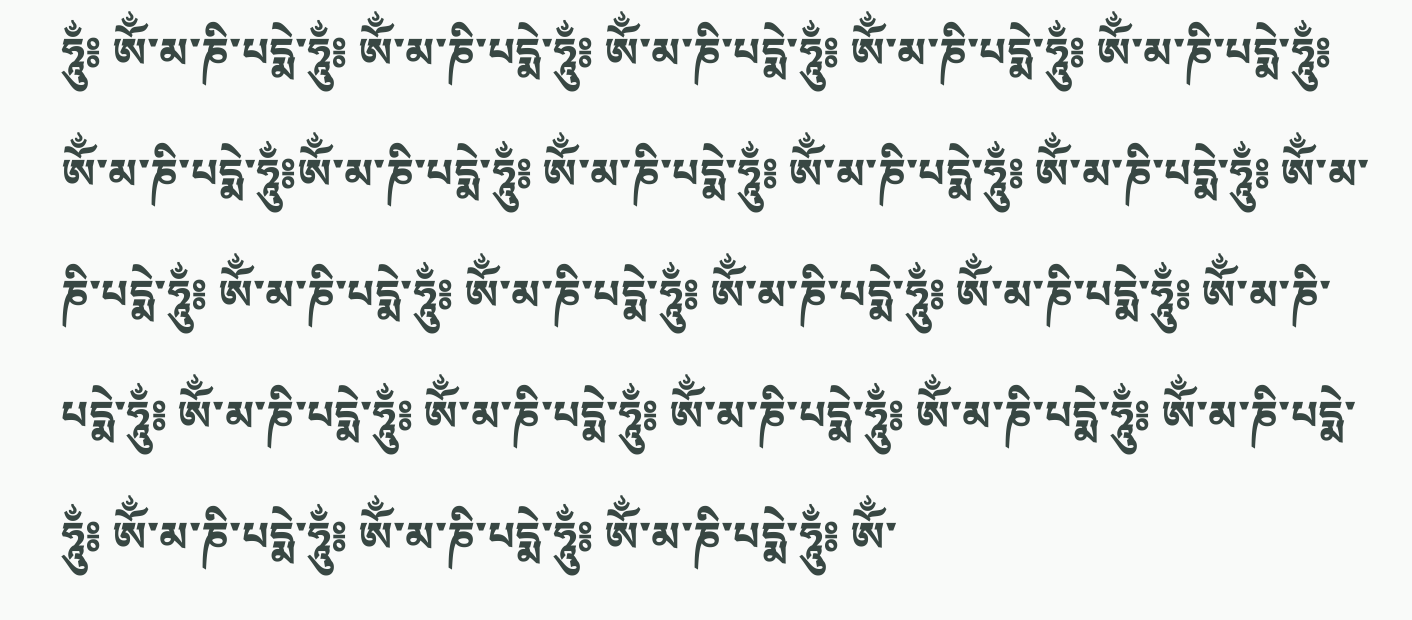ཧཱུྂ༔ ཨོྂ་མ་ཎི་པདྨེ་ཧཱུྂ༔ ཨོྂ་མ་ཎི་པདྨེ་ཧཱུྂ༔ ཨོྂ་མ་ཎི་པདྨེ་ཧཱུྂ༔ ཨོྂ་མ་ཎི་པདྨེ་ཧཱུྂ༔ ཨོྂ་མ་ཎི་པདྨེ་ཧཱུྂ༔ ཨོྂ་མ་ཎི་པདྨེ་ཧཱུྂ༔ཨོྂ་མ་ཎི་པདྨེ་ཧཱུྂ༔ ཨོྂ་མ་ཎི་པདྨེ་ཧཱུྂ༔ ཨོྂ་མ་ཎི་པདྨེ་ཧཱུྂ༔ ཨོྂ་མ་ཎི་པདྨེ་ཧཱུྂ༔ ཨོྂ་མ་ཎི་པདྨེ་ཧཱུྂ༔ ཨོྂ་མ་ཎི་པདྨེ་ཧཱུྂ༔ ཨོྂ་མ་ཎི་པདྨེ་ཧཱུྂ༔ ཨོྂ་མ་ཎི་པདྨེ་ཧཱུྂ༔ ཨོྂ་མ་ཎི་པདྨེ་ཧཱུྂ༔ ཨོྂ་མ་ཎི་པདྨེ་ཧཱུྂ༔ ཨོྂ་མ་ཎི་པདྨེ་ཧཱུྂ༔ ཨོྂ་མ་ཎི་པདྨེ་ཧཱུྂ༔ ཨོྂ་མ་ཎི་པདྨེ་ཧཱུྂ༔ ཨོྂ་མ་ཎི་པདྨེ་ཧཱུྂ༔ ཨོྂ་མ་ཎི་པདྨེ་ཧཱུྂ༔ ཨོྂ་མ་ཎི་པདྨེ་ཧཱུྂ༔ ཨོྂ་མ་ཎི་པདྨེ་ཧཱུྂ༔ ཨོྂ་མ་ཎི་པདྨེ་ཧཱུྂ༔ ཨོྂ་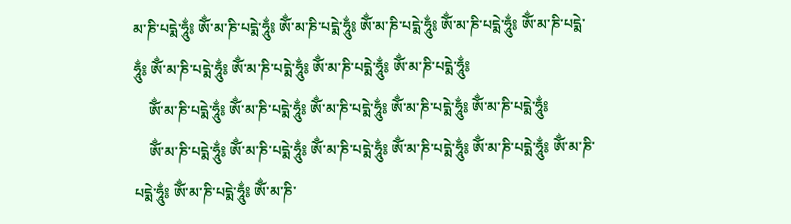མ་ཎི་པདྨེ་ཧཱུྂ༔ ཨོྂ་མ་ཎི་པདྨེ་ཧཱུྂ༔ ཨོྂ་མ་ཎི་པདྨེ་ཧཱུྂ༔ ཨོྂ་མ་ཎི་པདྨེ་ཧཱུྂ༔ ཨོྂ་མ་ཎི་པདྨེ་ཧཱུྂ༔ ཨོྂ་མ་ཎི་པདྨེ་ཧཱུྂ༔ ཨོྂ་མ་ཎི་པདྨེ་ཧཱུྂ༔ ཨོྂ་མ་ཎི་པདྨེ་ཧཱུྂ༔ ཨོྂ་མ་ཎི་པདྨེ་ཧཱུྂ༔ ཨོྂ་མ་ཎི་པདྨེ་ཧཱུྂ༔
    ཨོྂ་མ་ཎི་པདྨེ་ཧཱུྂ༔ ཨོྂ་མ་ཎི་པདྨེ་ཧཱུྂ༔ ཨོྂ་མ་ཎི་པདྨེ་ཧཱུྂ༔ ཨོྂ་མ་ཎི་པདྨེ་ཧཱུྂ༔ ཨོྂ་མ་ཎི་པདྨེ་ཧཱུྂ༔
    ཨོྂ་མ་ཎི་པདྨེ་ཧཱུྂ༔ ཨོྂ་མ་ཎི་པདྨེ་ཧཱུྂ༔ ཨོྂ་མ་ཎི་པདྨེ་ཧཱུྂ༔ ཨོྂ་མ་ཎི་པདྨེ་ཧཱུྂ༔ ཨོྂ་མ་ཎི་པདྨེ་ཧཱུྂ༔ ཨོྂ་མ་ཎི་པདྨེ་ཧཱུྂ༔ ཨོྂ་མ་ཎི་པདྨེ་ཧཱུྂ༔ ཨོྂ་མ་ཎི་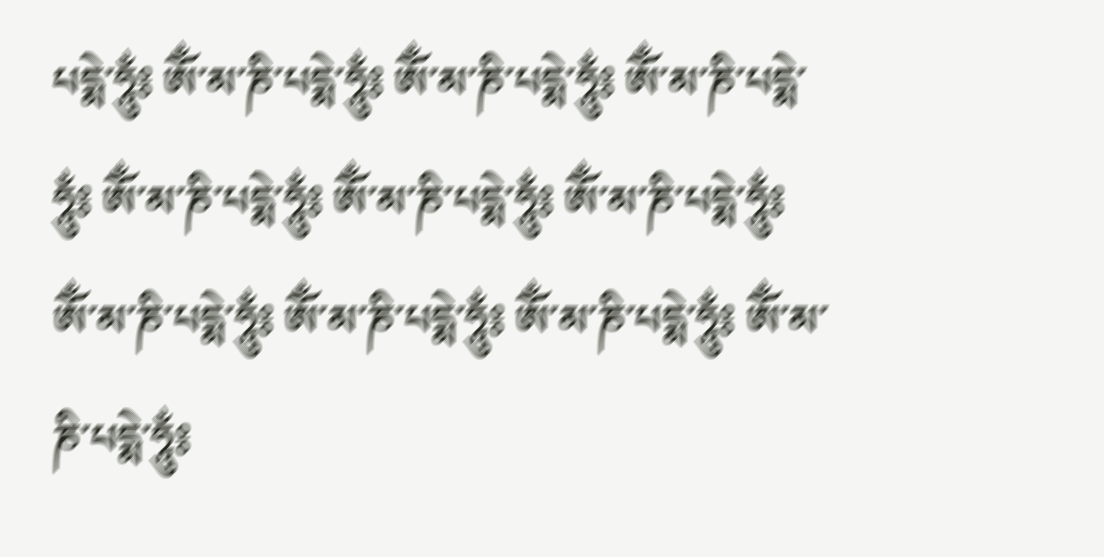པདྨེ་ཧཱུྂ༔ ཨོྂ་མ་ཎི་པདྨེ་ཧཱུྂ༔ ཨོྂ་མ་ཎི་པདྨེ་ཧཱུྂ༔ ཨོྂ་མ་ཎི་པདྨེ་ཧཱུྂ༔ ཨོྂ་མ་ཎི་པདྨེ་ཧཱུྂ༔ ཨོྂ་མ་ཎི་པདྨེ་ཧཱུྂ༔ ཨོྂ་མ་ཎི་པདྨེ་ཧཱུྂ༔ ཨོྂ་མ་ཎི་པདྨེ་ཧཱུྂ༔ ཨོྂ་མ་ཎི་པདྨེ་ཧཱུྂ༔ ཨོྂ་མ་ཎི་པདྨེ་ཧཱུྂ༔ ཨོྂ་མ་ཎི་པདྨེ་ཧཱུྂ༔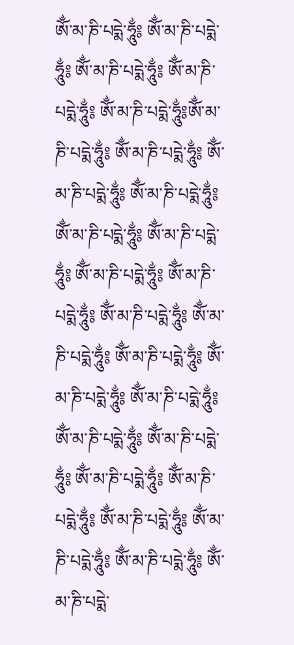ཨོྂ་མ་ཎི་པདྨེ་ཧཱུྂ༔ ཨོྂ་མ་ཎི་པདྨེ་ཧཱུྂ༔ ཨོྂ་མ་ཎི་པདྨེ་ཧཱུྂ༔ ཨོྂ་མ་ཎི་པདྨེ་ཧཱུྂ༔ ཨོྂ་མ་ཎི་པདྨེ་ཧཱུྂ༔ཨོྂ་མ་ཎི་པདྨེ་ཧཱུྂ༔ ཨོྂ་མ་ཎི་པདྨེ་ཧཱུྂ༔ ཨོྂ་མ་ཎི་པདྨེ་ཧཱུྂ༔ ཨོྂ་མ་ཎི་པདྨེ་ཧཱུྂ༔ ཨོྂ་མ་ཎི་པདྨེ་ཧཱུྂ༔ ཨོྂ་མ་ཎི་པདྨེ་ཧཱུྂ༔ ཨོྂ་མ་ཎི་པདྨེ་ཧཱུྂ༔ ཨོྂ་མ་ཎི་པདྨེ་ཧཱུྂ༔ ཨོྂ་མ་ཎི་པདྨེ་ཧཱུྂ༔ ཨོྂ་མ་ཎི་པདྨེ་ཧཱུྂ༔ ཨོྂ་མ་ཎི་པདྨེ་ཧཱུྂ༔ ཨོྂ་མ་ཎི་པདྨེ་ཧཱུྂ༔ ཨོྂ་མ་ཎི་པདྨེ་ཧཱུྂ༔ ཨོྂ་མ་ཎི་པདྨེ་ཧཱུྂ༔ ཨོྂ་མ་ཎི་པདྨེ་ཧཱུྂ༔ ཨོྂ་མ་ཎི་པདྨེ་ཧཱུྂ༔ ཨོྂ་མ་ཎི་པདྨེ་ཧཱུྂ༔ ཨོྂ་མ་ཎི་པདྨེ་ཧཱུྂ༔ ཨོྂ་མ་ཎི་པདྨེ་ཧཱུྂ༔ ཨོྂ་མ་ཎི་པདྨེ་ཧཱུྂ༔ ཨོྂ་མ་ཎི་པདྨེ་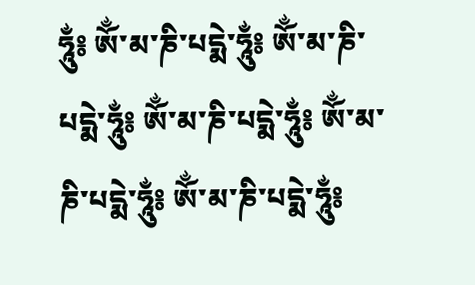ཧཱུྂ༔ ཨོྂ་མ་ཎི་པདྨེ་ཧཱུྂ༔ ཨོྂ་མ་ཎི་པདྨེ་ཧཱུྂ༔ ཨོྂ་མ་ཎི་པདྨེ་ཧཱུྂ༔ ཨོྂ་མ་ཎི་པདྨེ་ཧཱུྂ༔ ཨོྂ་མ་ཎི་པདྨེ་ཧཱུྂ༔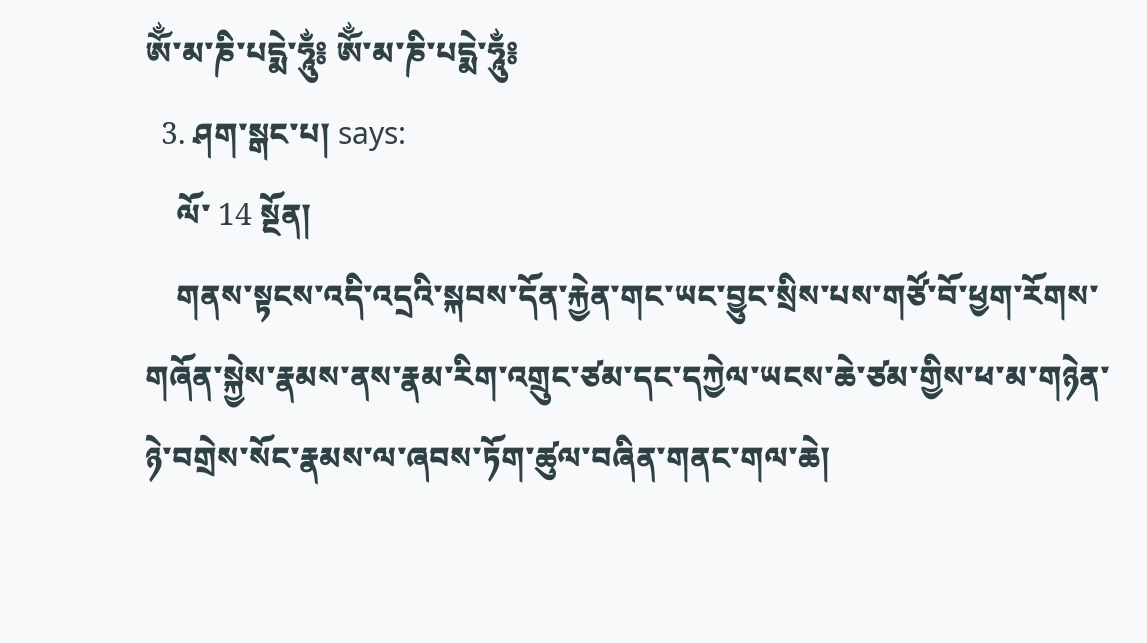ཨོྂ་མ་ཎི་པདྨེ་ཧཱུྂ༔ ཨོྂ་མ་ཎི་པདྨེ་ཧཱུྂ༔
  3. ཤག་སྒང་པ། says:
    ལོ་ 14 སྔོན།
    གནས་སྟངས་འདི་འདྲའི་སྐབས་དོན་རྐྱེན་གང་ཡང་བྱུང་སྲིས་པས་གཙོ་བོ་ཕྱག་རོགས་གཞོན་སྐྱེས་རྣམས་ནས་རྣམ་རིག་འགྲུང་ཙམ་དང་དཀྱེལ་ཡངས་ཆེ་ཙམ་གྱིས་ཕ་མ་གཉེན་ཉེ་བགྲེས་སོང་རྣམས་ལ་ཞབས་ཏོག་ཚུལ་བཞིན་གནང་གལ་ཆེ།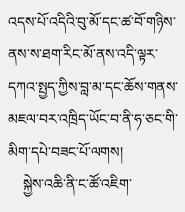འདས་པོ་འདིའི་བུ་མོ་དང་ཚ་བོ་གཉིས་ནས་ས་ཐག་རིང་མོ་ནས་འདི་ལྟར་དཀའ་སྤྱད་ཀྱིས་བླ་མ་དང་ཆོས་གནས་མཇལ་བར་འཁྲིད་ཡོང་བ་ནི་ཧ་ཅང་གི་མིག་དཔེ་བཟང་པོ་ལགས།
    སྐྱེས་འཆི་ནི་ང་ཚོ་འཇིག་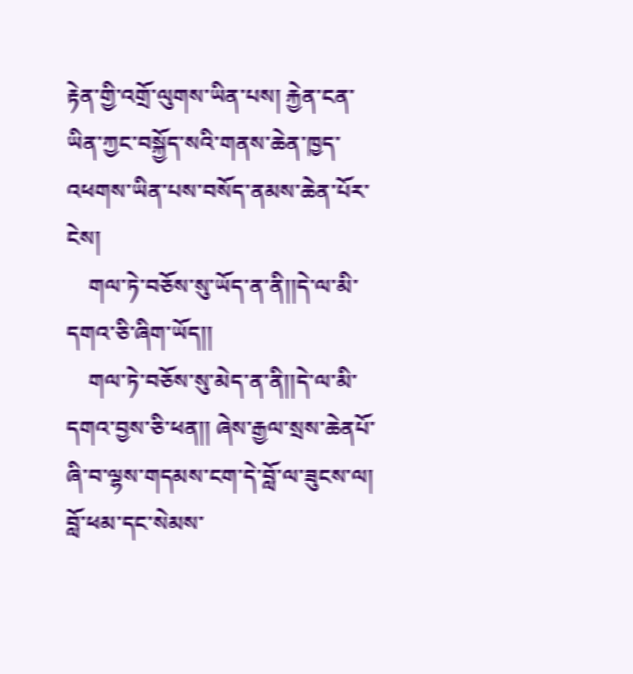རྟེན་གྱི་འགྲོ་ལུགས་ཡིན་པས། རྐྱེན་ངན་ཡིན་ཀྱང་བསྐྱོད་སའི་གནས་ཆེན་ཁྱད་འཕགས་ཡིན་པས་བསོད་ནམས་ཆེན་པོར་ངེས།
    གལ་ཏེ་བཅོས་སུ་ཡོད་ན་ནི།།དེ་ལ་མི་དགའ་ཅི་ཞིག་ཡོད།།
    གལ་ཏེ་བཅོས་སུ་མེད་ན་ནི།།དེ་ལ་མི་དགའ་བྱས་ཅི་ཕན།། ཞེས་རྒྱལ་སྲས་ཆེནཔོ་ཞི་བ་ལྷས་གདམས་ངག་དེ་བློ་ལ་ཟུངས་ལ། བློ་ཕམ་དང་སེམས་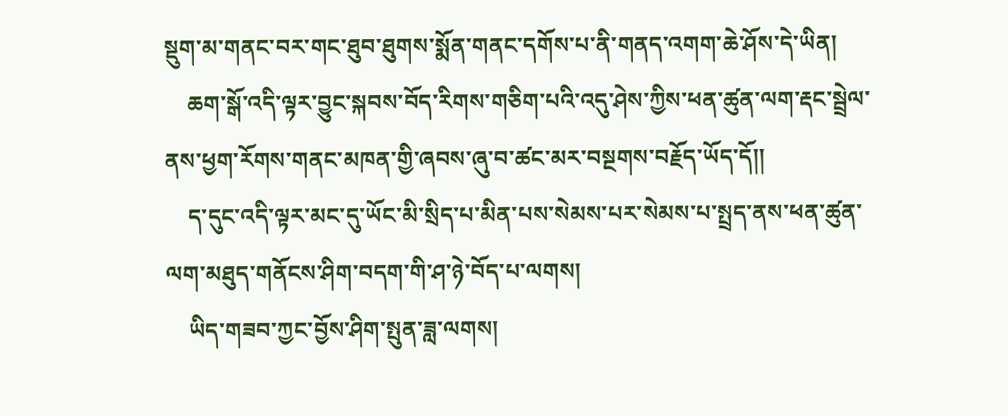སྡུག་མ་གནང་བར་གང་ཐུབ་ཐུགས་སྨོན་གནང་དགོས་པ་ནི་གནད་འགག་ཆེ་ཤོས་དེ་ཡིན།
    ཆག་སྒོ་འདི་ལྟར་བྱུང་སྐབས་བོད་རིགས་གཅིག་པའི་འདུ་ཤེས་ཀྱིས་ཕན་ཚུན་ལག་རྡང་སྦྲེལ་ནས་ཕྱག་རོགས་གནང་མཁན་གྱི་ཞབས་ཞུ་བ་ཚང་མར་བསྔགས་བརྗོད་ཡོད་དོ།།
    ད་དུང་འདི་ལྟར་མང་དུ་ཡོང་མི་སྲིད་པ་མིན་པས་སེམས་པར་སེམས་པ་སྤྲད་ནས་ཕན་ཚུན་ལག་མཐུད་གནོངས་ཤིག་བདག་གི་ཤ་ཉེ་བོད་པ་ལགས།
    ཡིད་གཟབ་ཀྱང་བྱོས་ཤིག་སྤུན་ཟླ་ལགས།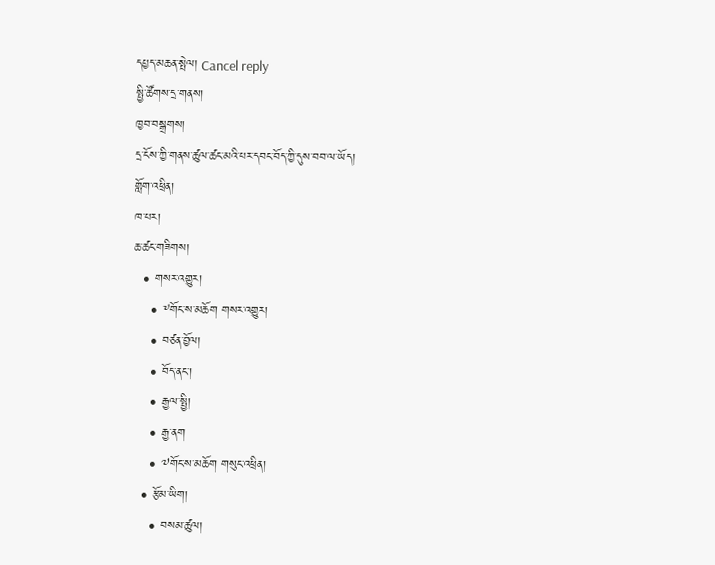དཔྱད་མཆན་སྤེལ། Cancel reply
སྤྱི་ཚོགས་དྲ་གནས།
ཁྱབ་བསྒྲགས།
དྲ་ངོས་ཀྱི་གནས་ཚུལ་ཚང་མའི་པར་དབང་བོད་ཀྱི་དུས་བབ་ལ་ཡོད།
གློག་འཕྲིན།
ཁ་པར།
ཆ་ཚང་གཟིགས།
  • གསར་འགྱུར།
    • ༸གོང་ས་མཆོག གསར་འགྱུར།
    • བཙན་བྱོལ།
    • བོད་ནང་།
    • རྒྱལ་སྤྱི།
    • རྒྱ་ནག
    • ༧གོང་ས་མཆོག གསུང་འཕྲིན།
  • རྩོམ་ཡིག།
    • བསམ་ཚུལ།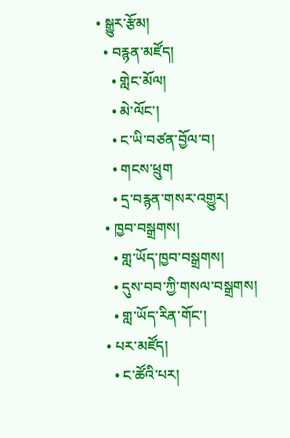• སྒྱུར་རྩོམ།
  • བརྙན་མཛོད།
    • གླེང་མོལ།
    • མེ་ལོང་།
    • ང་ཡི་བཙན་བྱོལ་བ།
    • གངས་ཕྲུག
    • དྲ་བརྙན་གསར་འགྱུར།
  • ཁྱབ་བསྒྲགས།
    • གླ་ཡོད་ཁྱབ་བསྒྲགས།
    • དུས་བབ་ཀྱི་གསལ་བསྒྲགས།
    • གླ་ཡོད་རིན་གོང་།
  • པར་མཛོད།
    • ང་ཚོའི་པར།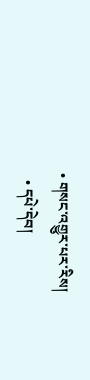• གསང་འགྱུར་པར་རིས།
  • དཔེ་དེབ།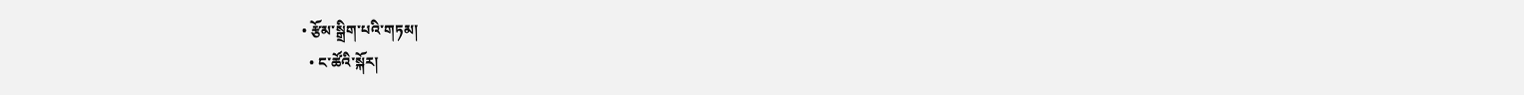• རྩོམ་སྒྲིག་པའི་གཏམ།
  • ང་ཚོའི་སྐོར།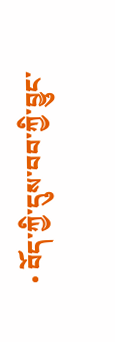• བོད་ཀྱི་དུས་བབ་ཀྱི་བྱུང་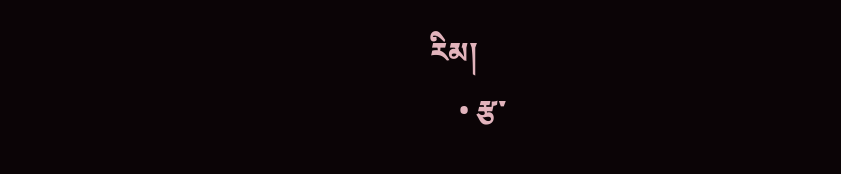རིམ།
    • རྩ་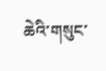ཆེའི་གསུང་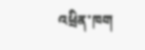འཕྲིན་ཁག